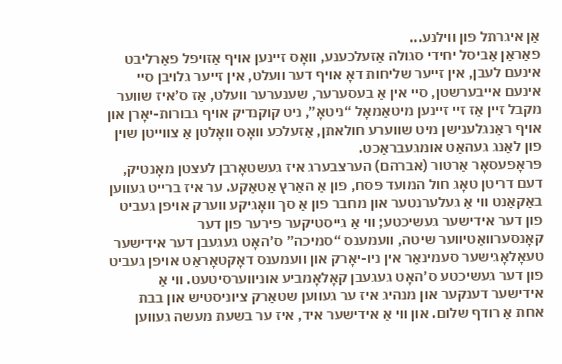אַן איגרתל פון ווילנע...
פאַראַן אַביסל יחידי סגולה אַזעלכענע, וואָס זיינען אויף אַזויפל פאַרליבט אינעם לעבן, אין זייער שליחות דאָ אויף דער וועלט, אין זייער גלויבן סיי אינעם אייבערשטן, סיי אין אַ בעסערער, שענערער וועלט, אַז ס’איז שווער מקבל זיין אַז זיי זיינען מיטאַמאָל “ניטאָ”, ניט קוקנדיק אויף גבורות-יאָרן און אויף ראַנגלענישן מיט שווערע חולאתן, אַזעלכע וואָס וואָלטן אַ צווייטן שוין פון לאַנג געהאַט אומגעבראַכט.
פּראָפעסאָר אַרטור (אברהם) הערצבערג איז געשטאָרבן לעצטן מאָנטיק, דעם דריטן טאָג חול המועד פּסח, פון אַ האַרץ אַטאַקע. ער איז ברייט געווען באַקאַנט ווי אַ געלערנטער און מחבר פון אַ סך וואָגיקע ווערק אויפן געביט פון דער אידישער געשיכטע; ווי אַ גייסטיקער פירער פון דער קאָנסערוואַטיווער שיטה, וועמענס “סמיכה” ס’האָט געגעבן דער אידישער טעאָלאָגישער סעמינאַר אין ניו-יאָרק און וועמענס דאָקטאָראַט אויפן געביט פון דער געשיכטע ס’האָט געגעבן קאָלאָמביע אוניווערסיטעט. ווי אַ אידישער דענקער און מנהיג איז ער געווען שטאַרק ציוניסטיש און בבת אחת אַ רודף שלום. און ווי אַ אידישער איד, איז ער בשעת מעשה געווען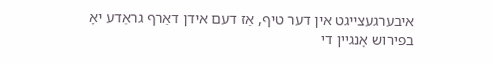איבערגעצייגט אין דער טיף, אַז דעם אידן דאַרף גראַדע יאָ בפירוש אָנגיין די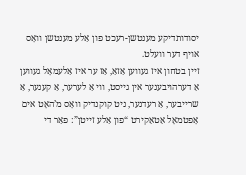יסודותדיקע מענטשן-רעכט פון אַלע מענטשן וואָס אויף דער וועלט.
זיין בטחון איז געווען אַזאַ, אַז ער איז אַלעמאָל געווען אַ דערהויבענער אין גייסט, ווי אַ לערער, אַ קענער, אַ שרייבער, אַ רעדנער, ניט קוקנדיק וואָס מ’האָט אים אָפטמאָל אַטאַקירט “פון אַלע זייטן”: פאַר די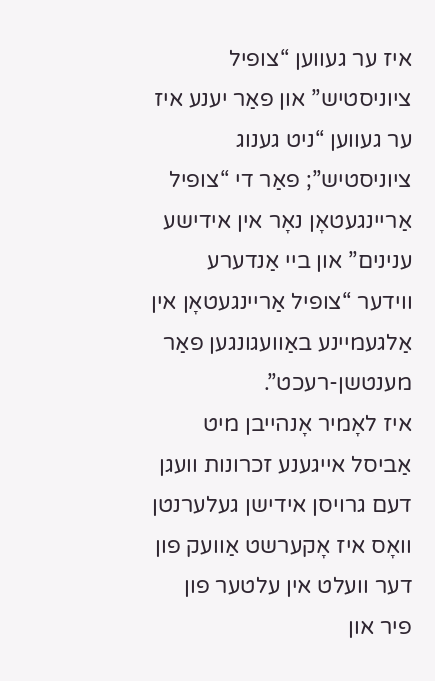איז ער געווען “צופיל ציוניסטיש” און פאַר יענע איז ער געווען “ניט גענוג ציוניסטיש”; פאַר די “צופיל אַריינגעטאָן נאָר אין אידישע ענינים” און ביי אַנדערע ווידער “צופיל אַריינגעטאָן אין אַלגעמיינע באַוועגונגען פאַר מענטשן-רעכט”.
איז לאָמיר אָנהייבן מיט אַביסל אייגענע זכרונות וועגן דעם גרויסן אידישן געלערנטן וואָס איז אָקערשט אַוועק פון דער וועלט אין עלטער פון פיר און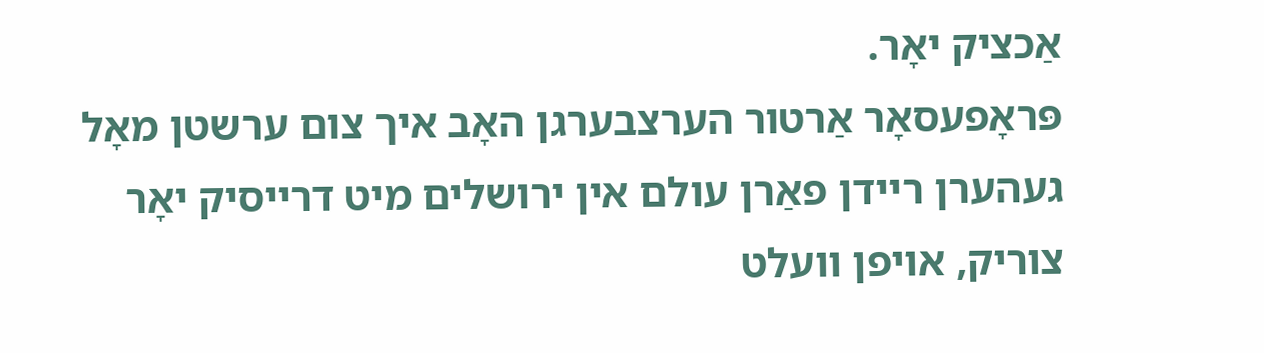אַכציק יאָר.
פּראָפעסאָר אַרטור הערצבערגן האָב איך צום ערשטן מאָל געהערן ריידן פאַרן עולם אין ירושלים מיט דרייסיק יאָר צוריק, אויפן וועלט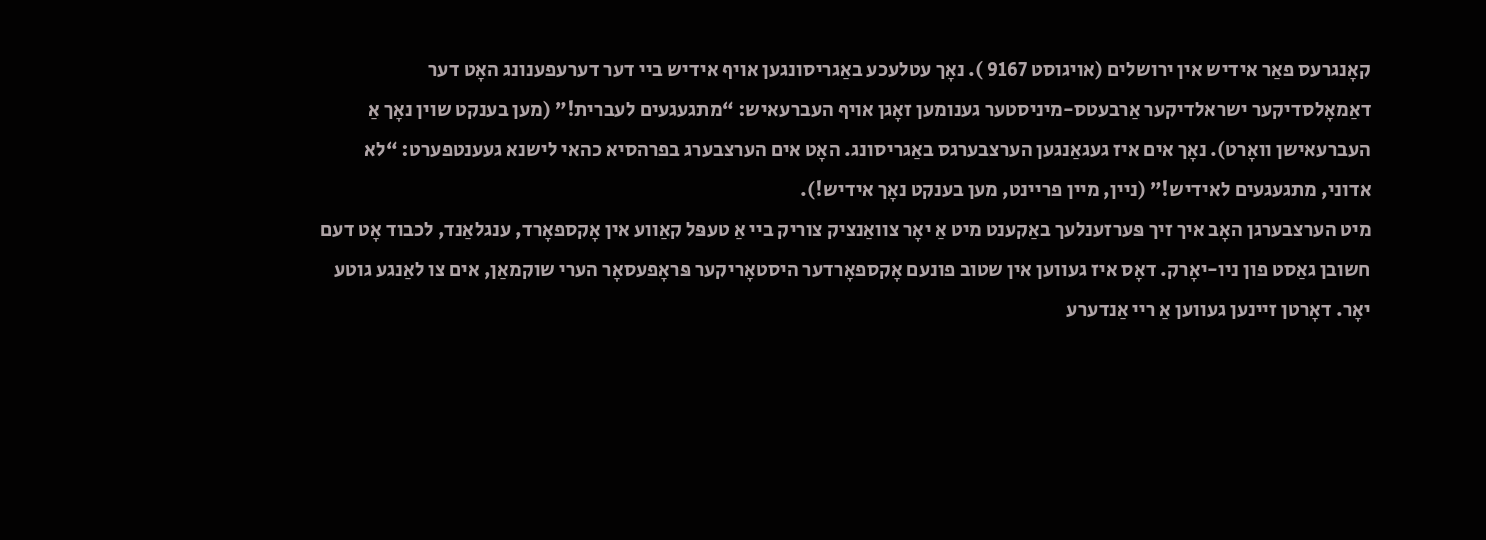קאָנגרעס פאַר אידיש אין ירושלים (אויגוסט 9167 ). נאָך עטלעכע באַגריסונגען אויף אידיש ביי דער דערעפענונג האָט דער דאַמאָלסדיקער ישראלדיקער אַרבעטס-מיניסטער גענומען זאָגן אויף העברעאיש: “מתגעגעים לעברית!” (מען בענקט שוין נאָך אַ העברעאישן וואָרט). נאָך אים איז געגאַנגען הערצבערגס באַגריסונג. האָט אים הערצבערג בפרהסיא כהאי לישנא געענטפערט: “לא אדוני, מתגעגעים לאידיש!” (ניין, מיין פריינט, מען בענקט נאָך אידיש!).
מיט הערצבערגן האָב איך זיך פּערזענלעך באַקענט מיט אַ יאָר צוואַנציק צוריק ביי אַ טעפּל קאַווע אין אָקספאָרד, ענגלאַנד, לכבוד אָט דעם חשובן גאַסט פון ניו-יאָרק. דאָס איז געווען אין שטוב פונעם אָקספאָרדער היסטאָריקער פּראָפעסאָר הערי שוקמאַן, אים צו לאַנגע גוטע יאָר. דאָרטן זיינען געווען אַ ריי אַנדערע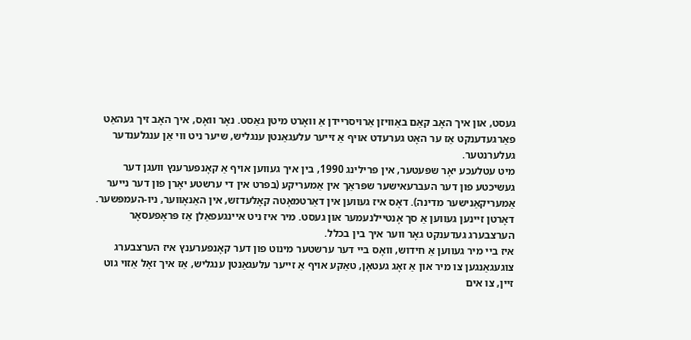געסט, און איך האָב קאַם באַוויזן אַרויסריידן אַ וואָרט מיטן גאַסט. נאָר וואָס, איך האָב זיך געהאַט פאַרגעדענקט אַז ער האָט גערעדט אויף אַ זייער עלעגאַנטן ענגליש, שיער ניט ווי אַן ענגלענדער געלערנטער.
מיט עטלעכע יאָר שפּעטער, אין פרילינג 1990, בין איך געווען אויף אַ קאָנפערענץ וועגן דער געשיכטע פון דער העברעאישער שפּראַך אין אַמעריקע (בפרט אין די ערשטע יאָרן פון דער נייער אַמעריקאַנישער מדינה). דאָס איז געווען אין דאַרטמאָטה קאָלעדזש, אין האַנאָווער, ניו-העמפּשער.
דאָרטן זיינען געווען אַ סך אָנטיילנעמער און געסט. מיר איז ניט איינגעפאַלן אַז פּראָפעסאָר הערצבערג געדענקט גאָר ווער איך בין בכלל.
איז ביי מיר געווען אַ חידוש, וואָס ביי דער ערשטער מינוט פון דער קאָנפערענץ איז הערצבערג צוגעגאַנגען צו מיר און אַ זאָג געטאָן, טאַקע אויף אַ זייער עלעגאַנטן ענגליש, אַז איך זאָל אַזוי גוט זיין, צו אים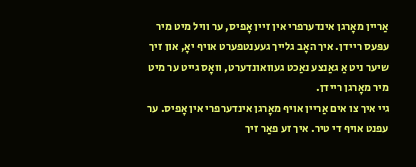אַריין מאָרגן אינדערפרי אין זיין אָפיס, ער וויל מיט מיר עפּעס ריידן. איך האָב גלייך געענטפערט אויף יאָ, און זיך שיער ניט אַ גאַנצע נאַכט געוואונדערט, וואָס גייט ער מיט מיר מאָרגן ריידן.
גיי איך צו אים אַריין אויף מאָרגן אינדערפרי אין אָפיס. ער עפנט אויף די טיר. איך זע פאַר זיך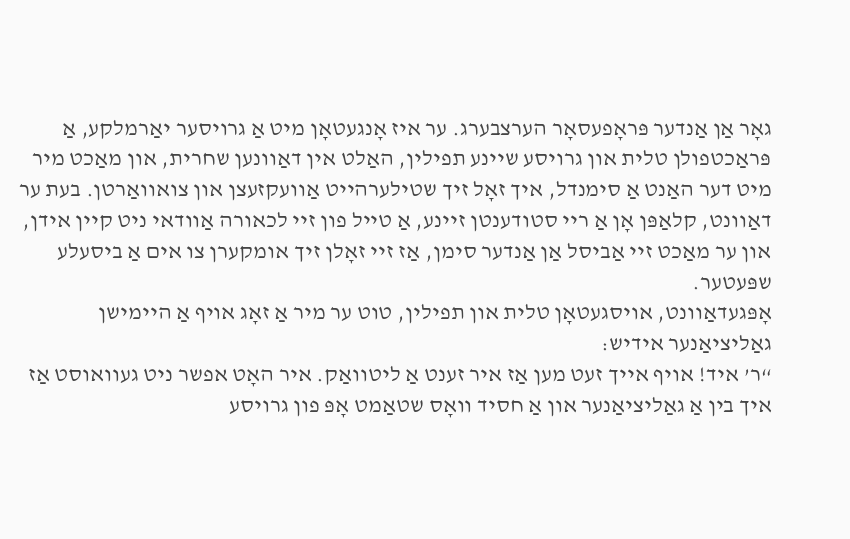גאָר אַן אַנדער פּראָפעסאָר הערצבערג. ער איז אָנגעטאָן מיט אַ גרויסער יאַרמלקע, אַ פּראַכטפולן טלית און גרויסע שיינע תפילין, האַלט אין דאַוונען שחרית, און מאַכט מיר מיט דער האַנט אַ סימנדל, איך זאָל זיך שטילערהייט אַוועקזעצן און צואוואַרטן. בעת ער דאַוונט, קלאַפּן אָן אַ ריי סטודענטן זיינע, אַ טייל פון זיי לכאורה אַוודאי ניט קיין אידן, און ער מאַכט זיי אַביסל אַן אַנדער סימן, אַז זיי זאָלן זיך אומקערן צו אים אַ ביסעלע שפּעטער.
אָפּגעדאַוונט, אויסגעטאָן טלית און תפילין, טוט ער מיר אַ זאָג אויף אַ היימישן גאַליציאַנער אידיש:
“ר’ איד! אויף אייך זעט מען אַז איר זענט אַ ליטוואַק. איר האָט אפשר ניט געוואוסט אַז איך בין אַ גאַליציאַנער און אַ חסיד וואָס שטאַמט אָפּ פון גרויסע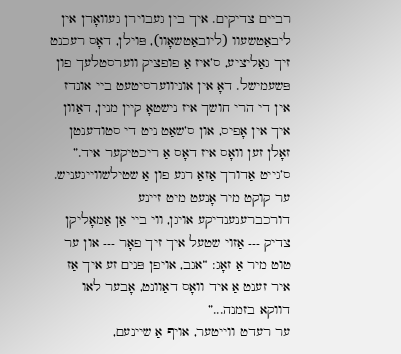רביים צדיקים. איך בין געבוירן געוואָרן אין ליבאַטשעוו (ליובאַטשאָוו), פּוילן, דאָס רעכנט זיך גאַליציע, ס’איז אַ פופציק ווערסטלעך פון פּשעמישל. דאָ אין אוניווערסיטעט ביי אונדז אין די הרי חושך איז נישטאָ קיין מנין, דאַוון איך אין אָפיס, און ס’שאַט ניט די סטודענטן זאָלן זען וואָס איז דאָס אַ ריכטיקער איד.”
ס’גייט אַדורך אַזאַ רגע פון אַ שטילשווייגעניש. ער קוקט מיר אָנעט מיט זיינע דורכברענענדיקע אויגן, ווי ביי אַן אַמאָליקן צדיק --- אַזוי שטעל איך זיך פאָר --- און ער טוט מיר אַ זאָג: “אגב, אויפן פּנים זע איך אַז איר זענט אַ איד וואָס דאַוונט, אָבער לאו דווקא בזמנה...”
ער רעדט ווייטער, אויף אַ שיינעם,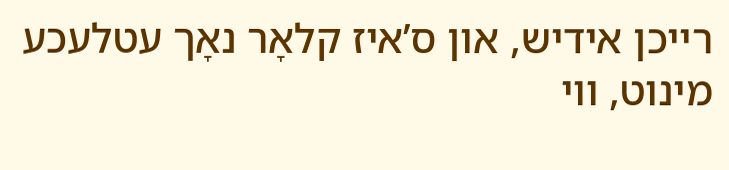רייכן אידיש, און ס’איז קלאָר נאָך עטלעכע מינוט, ווי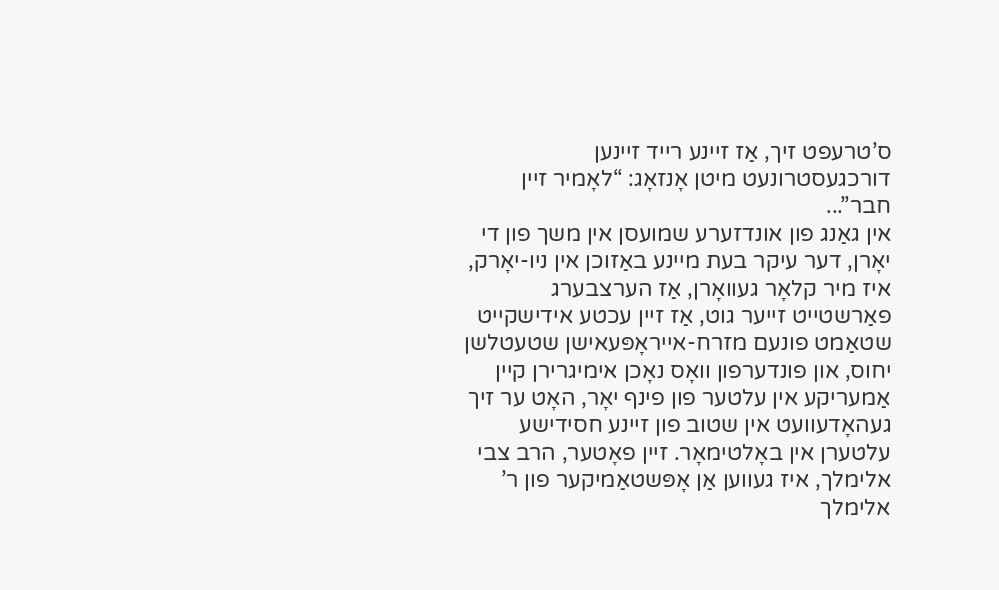ס’טרעפט זיך, אַז זיינע רייד זיינען דורכגעסטרונעט מיטן אָנזאָג: “לאָמיר זיין חבר”...
אין גאַנג פון אונדזערע שמועסן אין משך פון די יאָרן, דער עיקר בעת מיינע באַזוכן אין ניו-יאָרק, איז מיר קלאָר געוואָרן, אַז הערצבערג פאַרשטייט זייער גוט, אַז זיין עכטע אידישקייט שטאַמט פונעם מזרח-אייראָפּעאישן שטעטלשן יחוס, און פונדערפון וואָס נאָכן אימיגרירן קיין אַמעריקע אין עלטער פון פינף יאָר, האָט ער זיך געהאָדעוועט אין שטוב פון זיינע חסידישע עלטערן אין באָלטימאָר. זיין פאָטער, הרב צבי אלימלך, איז געווען אַן אָפּשטאַמיקער פון ר’ אלימלך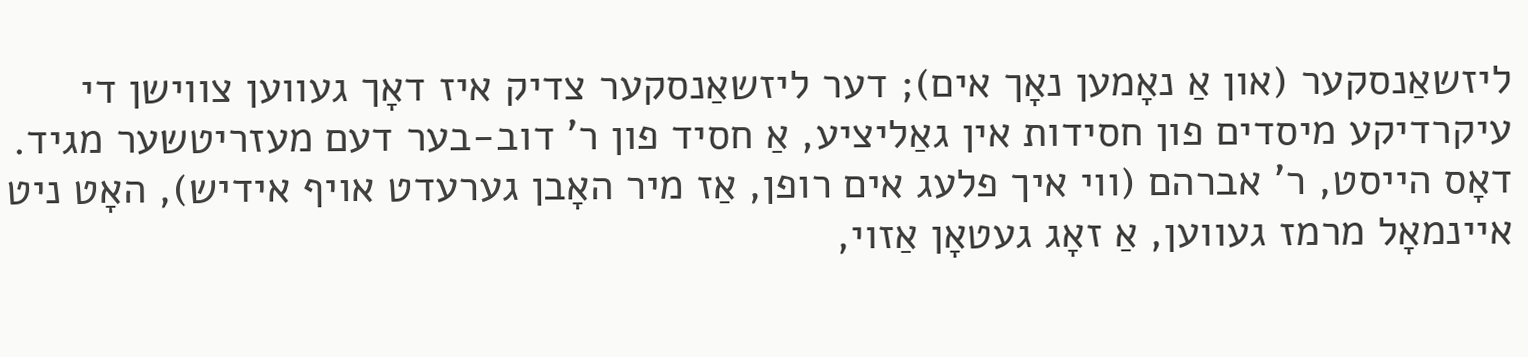ליזשאַנסקער (און אַ נאָמען נאָך אים); דער ליזשאַנסקער צדיק איז דאָך געווען צווישן די עיקרדיקע מיסדים פון חסידות אין גאַליציע, אַ חסיד פון ר’ דוב-בער דעם מעזריטשער מגיד.
דאָס הייסט, ר’ אברהם (ווי איך פלעג אים רופן, אַז מיר האָבן גערעדט אויף אידיש), האָט ניט איינמאָל מרמז געווען, אַ זאָג געטאָן אַזוי,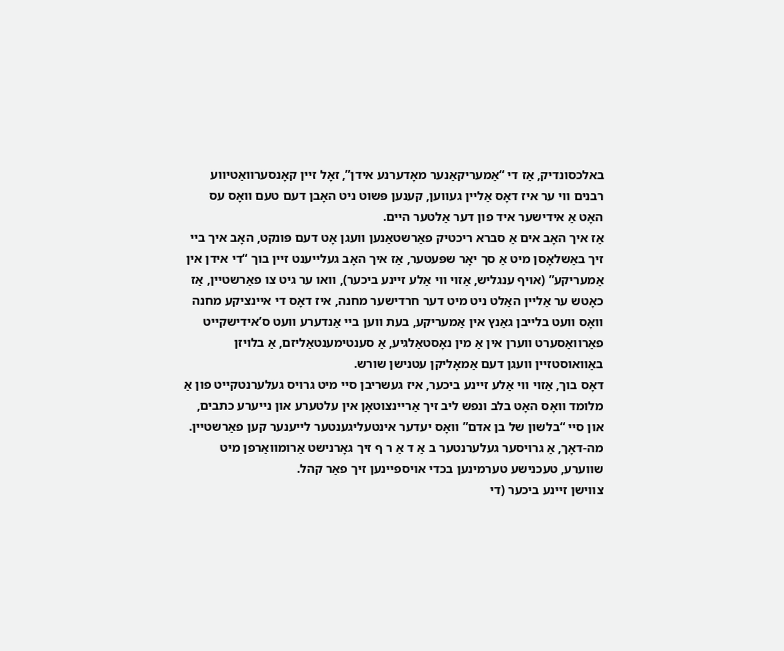באלכסונדיק, אַז די “אַמעריקאַנער מאָדערנע אידן”, זאָל זיין קאָנסערוואַטיווע רבנים ווי ער איז דאָס אַליין געווען, קענען פּשוט ניט האָבן דעם טעם וואָס עס האָט אַ אידישער איד פון דער אַלטער היים.
אַז איך האָב אים אַ סברא ריכטיק פאַרשטאַנען וועגן אָט דעם פּונקט, האָב איך ביי זיך באַשלאָסן מיט אַ סך יאָר שפּעטער, אַז איך האָב געלייענט זיין בוך “די אידן אין אַמעריקע” (אויף ענגליש, אַזוי ווי אַלע זיינע ביכער), וואו ער גיט צו פאַרשטיין, אַז כאָטש ער אַליין האַלט ניט מיט דער חרדישער מחנה, איז דאָס די איינציקע מחנה וואָס וועט בלייבן גאַנץ אין אַמעריקע, בעת ווען ביי אַנדערע וועט ס’אידישקייט פאַרוואַסערט ווערן אין אַ מין נאָסטאַלגיע, אַ סענטימענטאַליזם, אַ בלויזן באַוואוסטזיין וועגן דעם אַמאָליקן עטנישן שורש.
דאָס בוך, אַזוי ווי אַלע זיינע ביכער, איז געשריבן סיי מיט גרויס געלערנטקייט פון אַ מלומד וואָס האָט בלב ונפש ליב זיך אַריינצוטאָן אין עלטערע און נייערע כתבים, און סיי “בלשון של בן אדם” וואָס יעדער אינטעליגענטער לייענער קען פאַרשטיין. מה-דאָך, אַ גרויסער געלערנטער ב אַ ד אַ ר ף זיך גאָרנישט אַרומוואַרפן מיט שווערע, טעכנישע טערמינען בכדי אויספיינען זיך פאַר קהל.
צווישן זיינע ביכער (די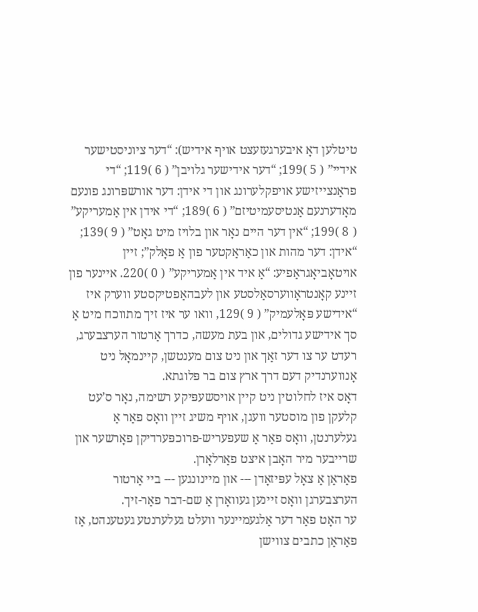טיטלען דאָ איבערגעזעצט אויף אידיש): “דער ציוניסטישער אידיי” ( 5 )199; “דער אידישער גלויבן” ( 6 )119; “די פראַנצייזישע אויפקלערונג און די אידן: דער אורשפּרונג פונעם מאָדערנעם אַנטיסעמיטיזם” ( 6 )189; “די אידן אין אַמעריקע” ( 8 )199; “אין דער היים נאָר און בלויז מיט גאָט” ( 9 )139; “אידן: דער מהות און כאַראַקטער פון אַ פאָלק”; זיין אויטאָביאָגראַפיע: “אַ איד אין אַמעריקע” ( 0 )220. איינער פון זיינע קאָנטראָווערסאַלסטע און לעבהאַפטיקסטע ווערק איז “אידישע פּאָלעמיק” ( 9 )129, וואו ער איז זיך מתווכח מיט אַ סך אידישע גדולים, און בעת מעשה, כדרך אַרטור הערצבערג, רעדט ער צו דער זאַך און ניט צום מענטשן, קיינמאָל ניט אָנווערנדיק דעם דרך ארץ צום בר פּלוגתא.
דאָס איז לחלוטין ניט קיין אויסשעפּיקע רשימה, נאָר ס’עט קלעקן פון מוסטער וועגן, אויף משיג זיין וואָס פאַר אַ געלערנטן, וואָס פאַר אַ שעפעריש-פרוכפּערדיקן פאָרשער און שרייבער מיר האָבן איצט פאַרלאָרן.
פאַראַן אַ צאָל עפּיזאָדן --- און מיינונגען --- ביי אַרטור הערצבערגן וואָס זיינען געוואָרן אַ שם-דבר פאַר-זיך.
ער האָט פאַר דער אַלגעמיינער וועלט געלערנטע געטענהט, אַז פאַראַן כתבים צווישן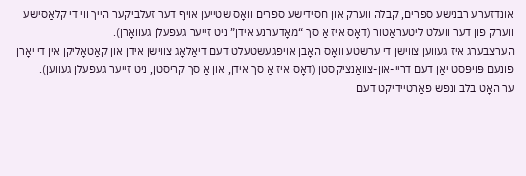אונדזערע רבנישע ספרים, קבלה ווערק און חסידישע ספרים וואָס שטייען אויף דער זעלביקער הייך ווי די קלאַסישע ווערק פון דער וועלט ליטעראַטור (דאָס איז אַ סך “מאָדערנע אידן” ניט זייער געפעלן געוואָרן).
הערצבערג איז געווען צווישן די ערשטע וואָס האָבן אויפגעשטעלט דעם דיאַלאָג צווישן אידן און קאַטאָליקן אין די יאָרן פונעם פּויפּסט יאַן דעם דריי-און-צוואַנציקסטן (דאָס איז אַ סך אידן, און אַ סך קריסטן, ניט זייער געפעלן געווען).
ער האָט בלב ונפש פאַרטיידיקט דעם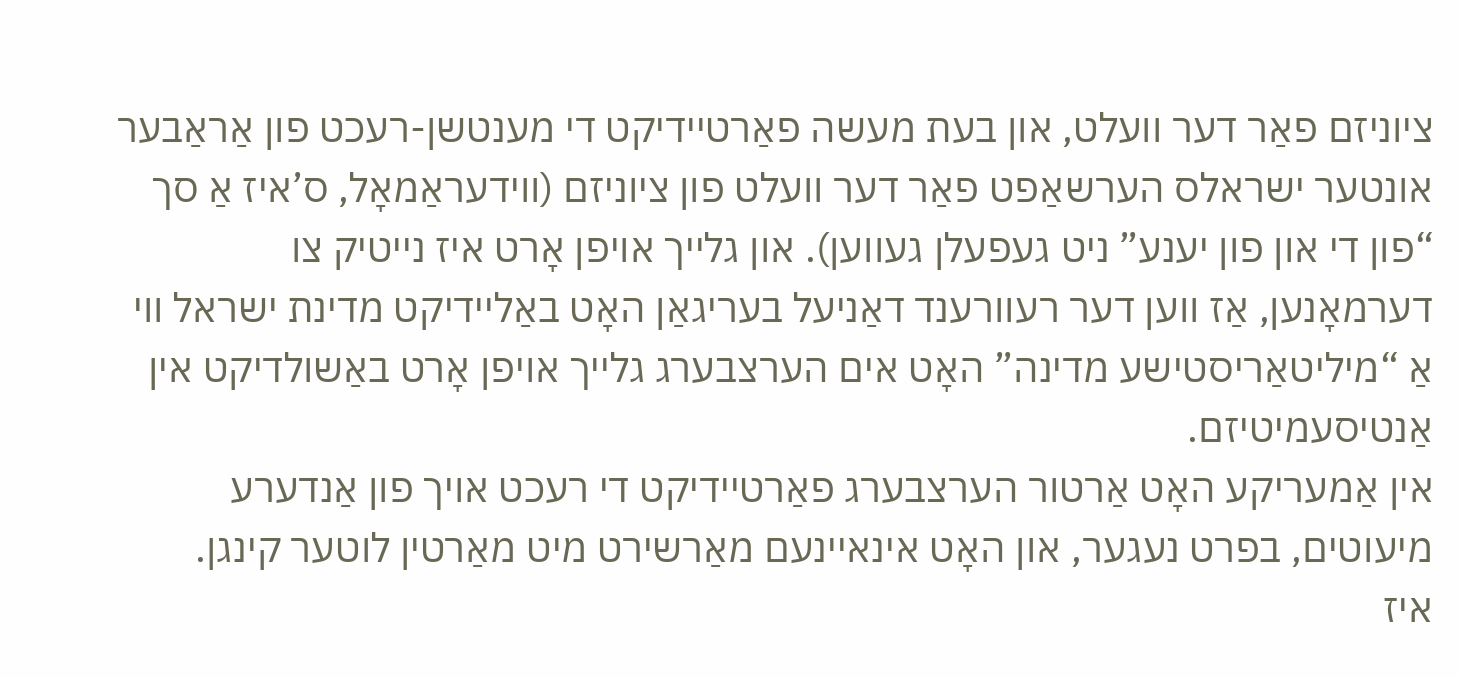ציוניזם פאַר דער וועלט, און בעת מעשה פאַרטיידיקט די מענטשן-רעכט פון אַראַבער אונטער ישראלס הערשאַפט פאַר דער וועלט פון ציוניזם (ווידעראַמאָל, ס’איז אַ סך “פון די און פון יענע” ניט געפעלן געווען). און גלייך אויפן אָרט איז נייטיק צו דערמאָנען, אַז ווען דער רעוורענד דאַניעל בעריגאַן האָט באַליידיקט מדינת ישראל ווי אַ “מיליטאַריסטישע מדינה” האָט אים הערצבערג גלייך אויפן אָרט באַשולדיקט אין אַנטיסעמיטיזם.
אין אַמעריקע האָט אַרטור הערצבערג פאַרטיידיקט די רעכט אויך פון אַנדערע מיעוטים, בפרט נעגער, און האָט אינאיינעם מאַרשירט מיט מאַרטין לוטער קינגן.
איז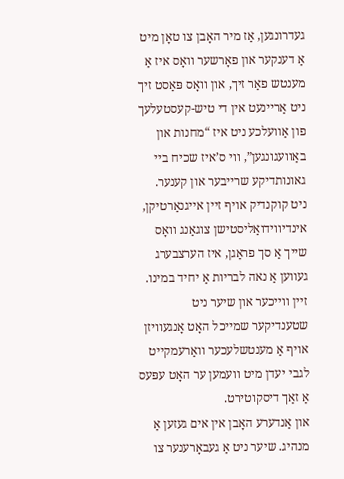געדרונגען, אַז מיר האָבן צו טאָן מיט אַ דענקער און פאָרשער וואָס איז אַ מענטש פאַר זיך, און וואָס פּאַסט זיך ניט אַריינעט אין די טיש-קעסטעלעך פון אַוועלכע ניט איז “מחנות און באַוועגונגען”, ווי ס’איז שכיח ביי גאונותדיקע שרייבער און קענער.
ניט קוקנדיק אויף זיין אייגנאַרטיקן, אינדיווידואַליסטישן צוגאַנג וואָס שייך אַ סך פראַגן, איז הערצבערג געווען אַ נאה לבריות אַ יחיד במינו. זיין ווייכער און שיער ניט שטענדיקער שמייכל האָט אָנגעוויזן אויף אַ מענטשלעכער וואַרעמקייט לגבי יעדן מיט וועמען ער האָט עפּעס אַ זאַך דיסקוטירט.
און אַנדערע האָבן אין אים געזען אַ מנהיג. שיער ניט אַ געבאָרענער צו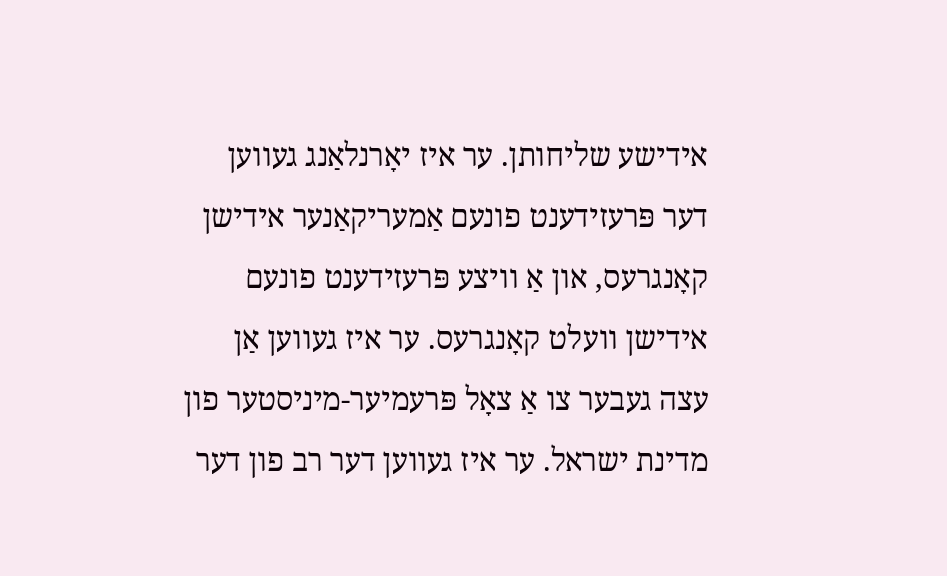אידישע שליחותן. ער איז יאָרנלאַנג געווען דער פּרעזידענט פונעם אַמעריקאַנער אידישן קאָנגרעס, און אַ וויצע פּרעזידענט פונעם אידישן וועלט קאָנגרעס. ער איז געווען אַן עצה געבער צו אַ צאָל פּרעמיער-מיניסטער פון מדינת ישראל. ער איז געווען דער רב פון דער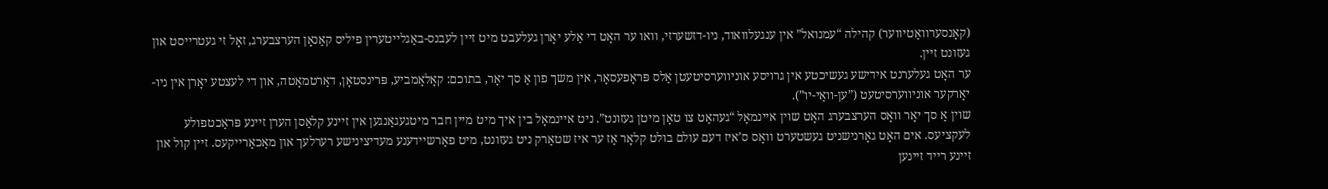(קאָנסערוואַטיווער) קהילה “עמנואל” אין ענגעלוואוד, ניו-דזשערזי, וואו ער האָט די אַלע יאָרן געלעבט מיט זיין לעבנס-באַגלייטערין פיליס קאַנאָן הערצבערג, זאָל זי געטרייסט און געזונט זיין.
ער האָט געלערנט אידישע געשיכטע אין גרויסע אוניווערסיטעטן אַלס פּראָפעסאָר, אין משך פון אַ סך יאָר, בתוכם: קאָלאָמביע, פּרינסטאָן, דאַרטמאָטה, און די לעצטע יאָרן אין ניו-יאָרקער אוניווערסיטעט (”ען-וואַי-יו”).
שוין אַ סך יאָר וואָס הערצבערג האָט שוין איינמאָל “געהאַט צו טאָן מיטן געזונט”. ניט איינמאָל בין איך מיט מיין חבר מיטגעגאַנגען אין זיינע קלאַסן הערן זיינע פּראַכטפולע לעקציעס. אים האָט גאָרנישניט געשטערט וואָס ס’איז דעם עולם בולט קלאָר אַז ער איז שטאַרק ניט געזונט, מיט פאַרשיידענע מעדיצינישע רערלעך און מאַכאַרייקעס. זיין קול און זיינע רייד זיינען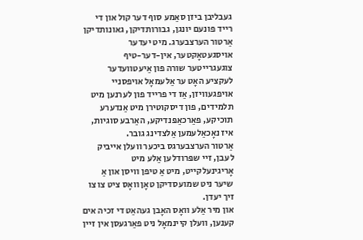געבליבן ביזן סאַמע סוף דער קול און די רייד פונעם יונגן, גבורותדיקן, גאונותדיקן אַרטור הערצבערג. מיט יעדער אויסגעטאָקטער, אין-דער-טיף צוגעגרייטער שורה פון אַיעטוועדער לעקציע האָט ער אַלעמאָל אויפסניי אויפגעוויזן, אַז די פרייד פון לערנען מיט תלמידים, פון דיסקוטירן מיט אַנדערע תוכיקע, פאַרכאַפּנדיקע, האַרבע סוגיות, איז נאָכאַלעמען אַלצדינג גובר.
אַרטור הערצבערגס ביכער וועלן אייביק לעבן, זיי שפּרודלען אַלע מיט אָריגינעלקייט, מיט אַ טיפן וויסן און אַ שיער ניט שמועסדיקן טאָן וואָס ציט צו צו זיך יעדן.
און מיר אַלע וואָס האָבן געהאַט די זכיה אים קענען, וועלן קיינמאָל ניט פאַרגעסן אין זיין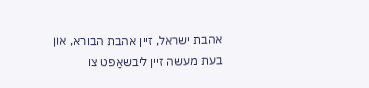אהבת ישראל, זיין אהבת הבורא, און בעת מעשה זיין ליבשאַפט צו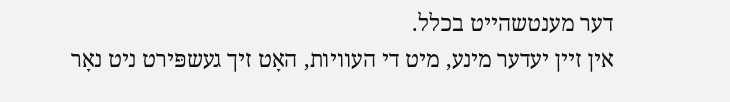דער מענטשהייט בכלל.
אין זיין יעדער מינע, מיט די העוויות, האָט זיך געשפּירט ניט נאָר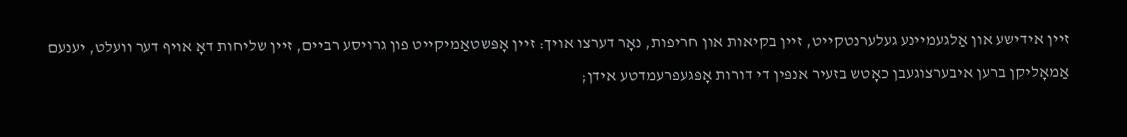זיין אידישע און אַלגעמיינע געלערנטקייט, זיין בקיאות און חריפות, נאָר דערצו אויך: זיין אָפּשטאַמיקייט פון גרויסע רביים, זיין שליחות דאָ אויף דער וועלט, יענעם אַמאָליקן ברען איבערצוגעבן כאָטש בזעיר אנפּין די דורות אָפּגעפרעמדטע אידן;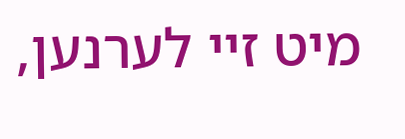מיט זיי לערנען,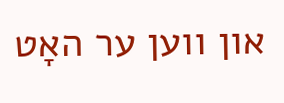און ווען ער האָט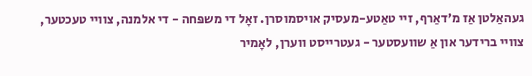געהאַלטן אַז מ’דאַרף, זיי טאַטע-מעסיק אויסמוסרן. זאָל די משפּחה - די אלמנה, צוויי טעכטער, צוויי ברידער און אַ שוועסטער - געטרייסט ווערן, לאָמיר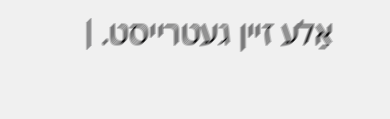אַלע זיין געטרייסט. |